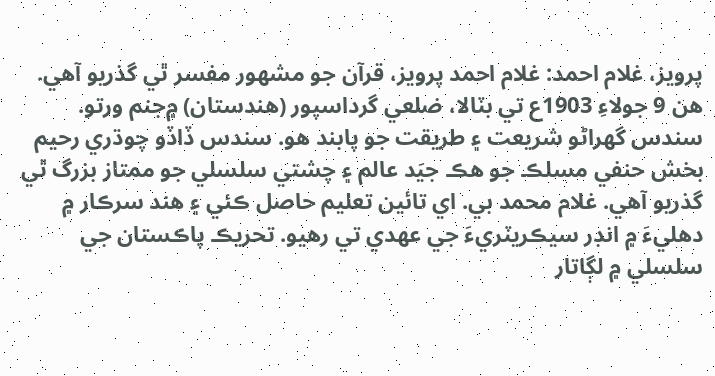پرويز، غلام احمد: غلام احمد پرويز، قرآن جو مشهور مفسر ٿي گذريو آهي. هن 9 جولاءِ 1903ع تي بٽالا، ضلعي گرداسپور (هندستان) ۾جنم ورتو. سندس گهراڻو شريعت ۽ طريقت جو پابند هو. سندس ڏاڏو چوڌري رحيم بخش حنفي مسلڪ جو هڪ جيَد عالم ۽ چشتي سلسلي جو ممتاز بزرگ ٿي گذريو آهي. غلام محمد بي. اي تائين تعليم حاصل ڪئي ۽ هند سرڪار ۾ دهليءَ ۾ انڊر سيڪريٽريءَ جي عهدي تي رهيو. تحريڪ پاڪستان جي سلسلي ۾ لڳاتار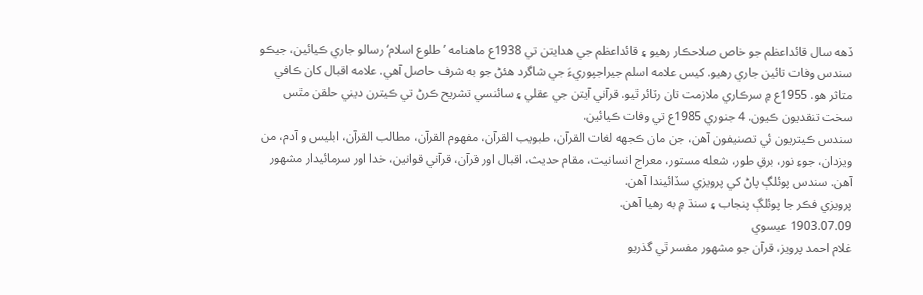ڏهه سال قائداعظم جو خاص صلاحڪار رهيو ۽ قائداعظم جي هدايتن تي 1938ع ماهنامه ’طلوع اسلام‘ رسالو جاري ڪيائين، جيڪو سندس وفات تائين جاري رهيو. کيس علامه اسلم جيراجپوريءَ جي شاگرد هئڻ جو به شرف حاصل آهي. علامه اقبال کان ڪافي متاثر هو. 1955ع ۾ سرڪاري ملازمت تان رٽائر ٿيو. قرآني آيتن جي عقلي ۽ سائنسي تشريح ڪرڻ تي ڪيترن ديني حلقن مٿس سخت تنقديون ڪيون. 4 جنوري 1985ع تي وفات ڪيائين.
سندس ڪيتريون ئي تصنيفون آهن، جن مان ڪجهه لغات القرآن، طبويب القرآن، مفهوم القرآن، مطالب القرآن، ابليس و آدم، من ويزدان، جوءِ نور، برقِ طور، شعله مستور، معراج انسانيت، مقام حديث، اقبال اور قرآن، قرآني قوانين، خدا اور سرمائيدار مشهور آهن. سندس پوئلڳ پاڻ کي پرويزي سڏائيندا آهن.
پرويزي فڪر جا پوئلڳ پنجاب ۽ سنڌ ۾ به رهيا آهن.
1903.07.09 عيسوي
غلام احمد پرويز، قرآن جو مشهور مفسر ٿي گذريو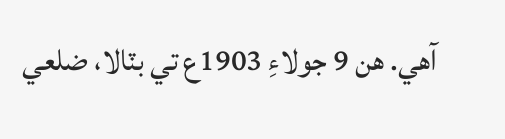آهي. هن 9 جولاءِ 1903ع تي بٽالا، ضلعي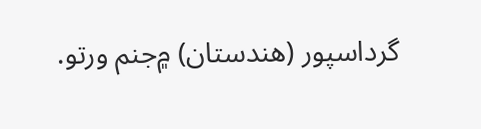گرداسپور (هندستان) ۾جنم ورتو.